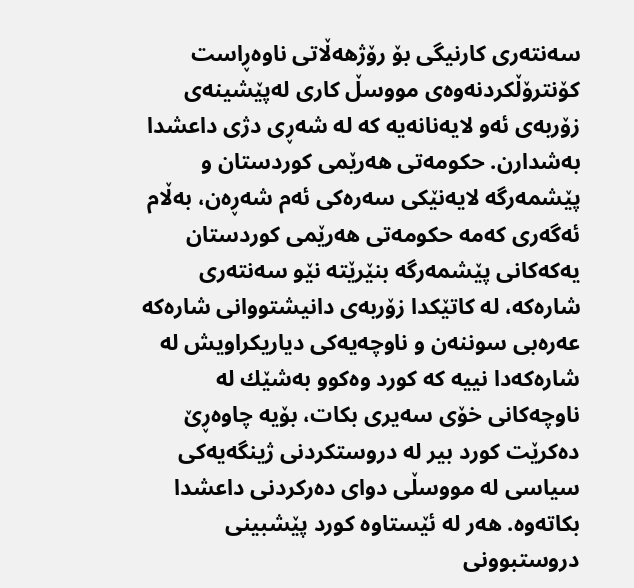سەنتەری كارنیگی بۆ رۆژهەڵاتی ناوەڕاست
كۆنترۆڵكردنەوەی مووسڵ كاری لەپێشینەی زۆربەی ئەو لایەنانەیە كە لە شەڕی دژی داعشدا بەشدارن. حكومەتی هەرێمی كوردستان و پێشمەرگە لایەنێكی سەرەكی ئەم شەڕەن، بەڵام ئەگەری كەمە حكومەتی هەرێمی كوردستان یەكەكانی پێشمەرگە بنێرێتە نێو سەنتەری شارەكە، لە كاتێكدا زۆربەی دانیشتووانی شارەكە عەرەبی سوننەن و ناوچەیەكی دیاریكراویش لە شارەكەدا نییە كە كورد وەكوو بەشێك لە ناوچەكانی خۆی سەیری بكات، بۆیە چاوەڕێ دەكرێت كورد بیر لە دروستكردنی ژینگەیەكی سیاسی لە مووسڵی دوای دەركردنی داعشدا بكاتەوە. هەر لە ئێستاوە كورد پێشبینی دروستبوونی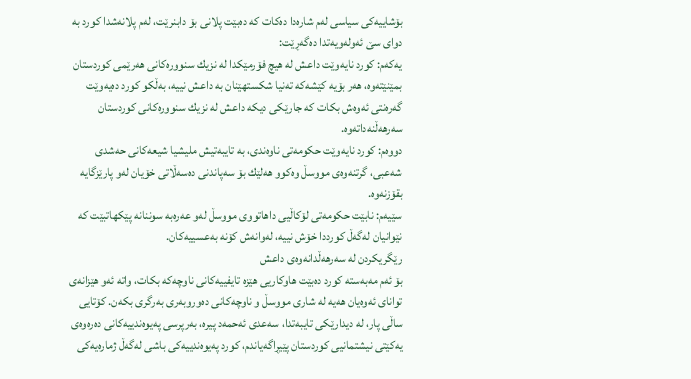بۆشاییەكی سیاسی لەم شارەدا دەكات كە دەبێت پلانی بۆ دابنرێت، لەم پلانەشدا كورد بە دوای سێ ئەولەویەتدا دەگەڕێت:
یەكەم: كورد نایەوێت داعش لە هیچ فۆرمێكدا لە نزیك سنوورەكانی هەرێمی كوردستان بمێنێتەوە، هەر بۆیە كێشەكە تەنیا شكستهێنان بە داعش نییە، بەڵكو كورد دەیەوێت گەرەنتی ئەوەش بكات كە جارێكی دیكە داعش لە نزیك سنوورەكانی كوردستان سەرهەڵنەداتەوە.
دووەم: كورد نایەوێت حكومەتی ناوەندی، بە تایبەتیش ملیشیا شیعەكانی حەشدی شەعبی، گرتنەوەی مووسڵ وەكوو هەلێك بۆ سەپاندنی دەسەڵاتی خۆیان لەو پارێزگایە بقۆزنەوە.
سێیەم: نابێت حكومەتی لۆكاڵیی داهاتووی مووسڵ لەو عەرەبە سوننانە پێكهاتبێت كە نێوانیان لەگەڵ كورددا خۆش نییە، لەوانەش كۆنە بەعسییەكان.
رێگریكردن لە سەرهەڵدانەوەی داعش
بۆ ئەم مەبەستە كورد دەبێت هاوكاریی هێزە تایفییەكانی ناوچەكە بكات، واتە ئەو هێزانەی توانای ئەوەیان هەیە لە شاری مووسڵ و ناوچەكانی دەوروبەری بەرگری بكەن. كۆتایی ساڵی پار، لە دیدارێكی تایبەتدا، سەعدی ئەحمەد پیرە، بەرپرسی پەیوەندییەكانی دەرەوەی یەكێتی نیشتمانیی كوردستان پێیڕاگەیاندم، كورد پەیوەندییەكی باشی لەگەڵ ژمارەیەكی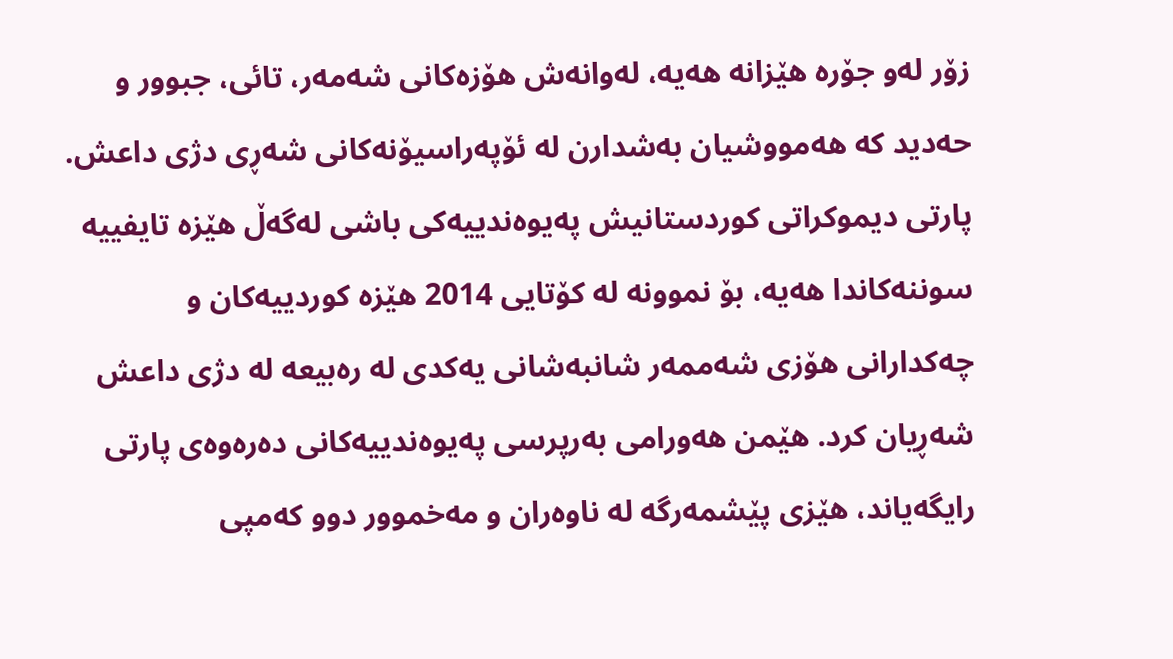زۆر لەو جۆرە هێزانە هەیە، لەوانەش هۆزەكانی شەمەر، تائی، جبوور و حەدید كە هەمووشیان بەشدارن لە ئۆپەراسیۆنەكانی شەڕی دژی داعش.
پارتی دیموكراتی كوردستانیش پەیوەندییەكی باشی لەگەڵ هێزە تایفییە سوننەكاندا هەیە، بۆ نموونە لە كۆتایی 2014 هێزە كوردییەكان و چەكدارانی هۆزی شەممەر شانبەشانی یەكدی لە رەبیعە لە دژی داعش شەڕیان كرد. هێمن هەورامی بەرپرسی پەیوەندییەكانی دەرەوەی پارتی رایگەیاند، هێزی پێشمەرگە لە ناوەران و مەخموور دوو كەمپی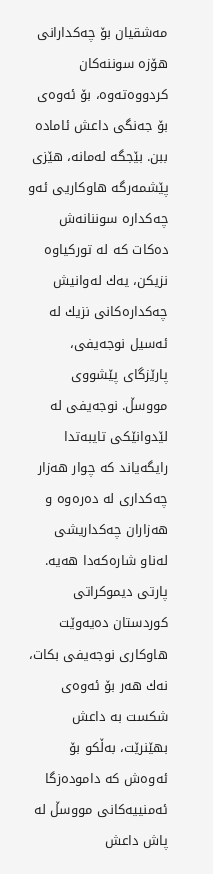مەشقیان بۆ چەكدارانی هۆزە سوننەكان كردووەتەوە، بۆ ئەوەی بۆ جەنگی داعش ئامادە ببن. بێجگە لەمانە، هێزی پێشمەرگە هاوكاریی ئەو چەكدارە سوننانەش دەكات كە لە توركیاوە نزیكن، یەك لەوانیش چەكدارەكانی نزیك لە ئەسیل نوجەیفی، پارێزگای پێشووی مووسڵ. نوجەیفی لە لێدوانێكی تایبەتدا رایگەیاند كە چوار هەزار چەكداری لە دەرەوە و هەزاران چەكداریشی لەناو شارەكەدا هەیە. پارتی دیموكراتی كوردستان دەیەوێت هاوكاری نوجەیفی بكات، نەك هەر بۆ ئەوەی شكست بە داعش بهێنرێت، بەڵكو بۆ ئەوەش كە دامودەزگا ئەمنییەكانی مووسڵ لە پاش داعش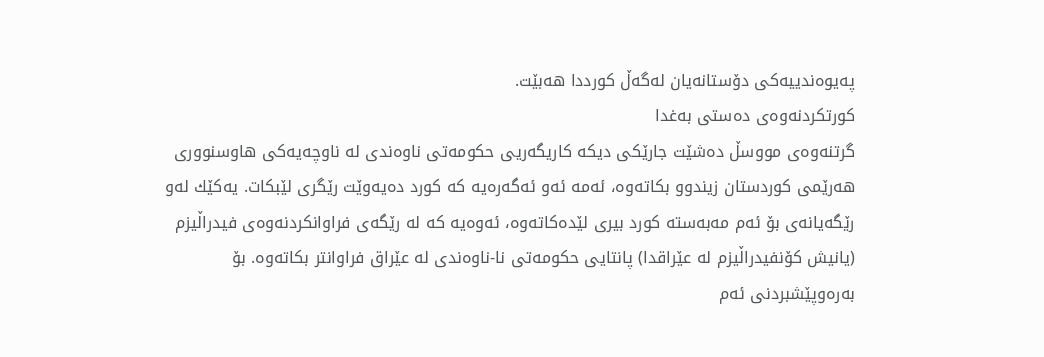پەیوەندییەكی دۆستانەیان لەگەڵ كورددا هەبێت.
كورتكردنەوەی دەستی بەغدا
گرتنەوەی مووسڵ دەشێت جارێكی دیكە كاریگەریی حكومەتی ناوەندی لە ناوچەیەكی هاوسنووری هەرێمی كوردستان زیندوو بكاتەوە، ئەمە ئەو ئەگەرەیە كە كورد دەیەوێت رێگری لێبكات. یەكێك لەو رێگەیانەی بۆ ئەم مەبەستە كورد بیری لێدەكاتەوە، ئەوەیە كە لە رێگەی فراوانكردنەوەی فیدراڵیزم (یانیش كۆنفیدراڵیزم لە عێراقدا) پانتایی حكومەتی نا-ناوەندی لە عێراق فراوانتر بكاتەوە. بۆ بەرەوپێشبردنی ئەم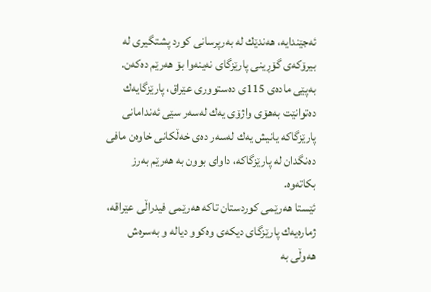ئەجێندایە، هەندێك لە بەرپرسانی كورد پشتگیری لە بیرۆكەی گۆڕینی پارێزگای نەینەوا بۆ هەرێم دەكەن. بەپێی مادەی 115ی دەستووری عێراق، پارێزگایەك دەتوانێت بەهۆی واژۆی یەك لەسەر سێی ئەندامانی پارێزگاكە یانیش یەك لەسەر دەی خەڵكانی خاوەن مافی دەنگدان لە پارێزگاكە، داوای بوون بە هەرێم بەرز بكاتەوە.
ئێستا هەرێمی كوردستان تاكە هەرێمی فیدراڵی عێراقە، ژمارەیەك پارێزگای دیكەی وەكوو دیالە و بەسرەش هەوڵی بە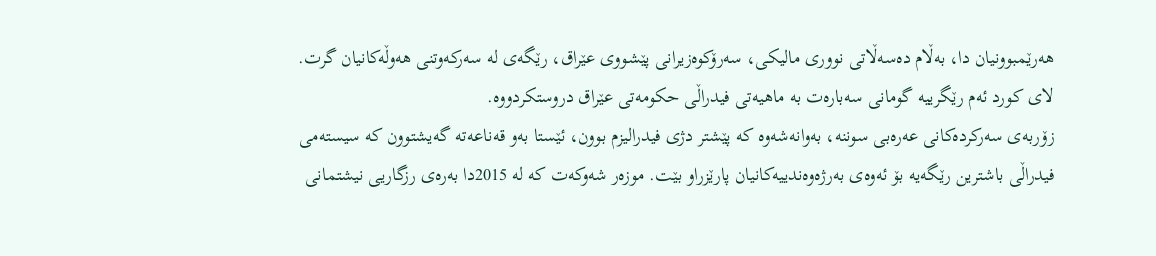هەرێمبوونیان دا، بەڵام دەسەڵاتی نووری مالیكی، سەرۆكوەزیرانی پێشووی عێراق، رێگەی لە سەركەوتنی هەوڵەكانیان گرت. لای كورد ئەم رێگرییە گومانی سەبارەت بە ماهیەتی فیدراڵی حكومەتی عێراق دروستكردووە.
زۆربەی سەركردەكانی عەرەبی سوننە، بەوانەشەوە كە پێشتر دژی فیدرالیزم بوون، ئێستا بەو قەناعەتە گەیشتوون كە سیستەمی فیدراڵی باشترین رێگەیە بۆ ئەوەی بەرژەوەندییەكانیان پارێزراو بێت. موزەر شەوكەت كە لە 2015دا بەرەی رزگاریی نیشتمانی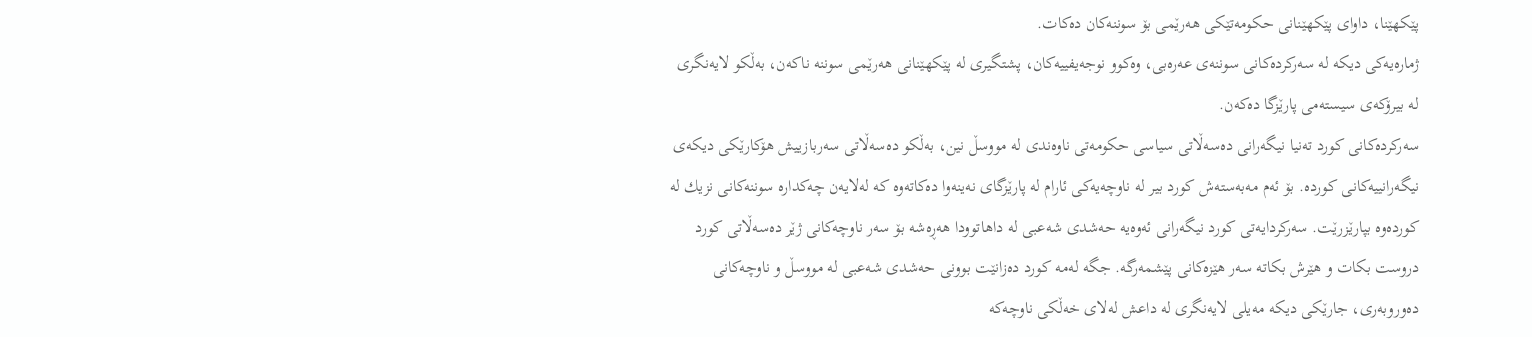پێكهێنا، داوای پێكهێنانی حكومەتێكی هەرێمی بۆ سوننەكان دەكات.
ژمارەیەكی دیكە لە سەركردەكانی سوننەی عەرەبی، وەكوو نوجەیفییەكان، پشتگیری لە پێكهێنانی هەرێمی سوننە ناكەن، بەڵكو لایەنگری لە بیرۆكەی سیستەمی پارێزگا دەكەن.
سەركردەكانی كورد تەنیا نیگەرانی دەسەڵاتی سیاسی حكومەتی ناوەندی لە مووسڵ نین، بەڵكو دەسەڵاتی سەربازییش هۆكارێكی دیكەی نیگەرانییەكانی كوردە. بۆ ئەم مەبەستەش كورد بیر لە ناوچەیەكی ئارام لە پارێزگای نەینەوا دەكاتەوە كە لەلایەن چەكدارە سوننەكانی نزیك لە كوردەوە بپارێزرێت. سەركردایەتی كورد نیگەرانی ئەوەیە حەشدی شەعبی لە داهاتوودا هەڕەشە بۆ سەر ناوچەكانی ژێر دەسەڵاتی كورد دروست بكات و هێرش بكاتە سەر هێزەكانی پێشمەرگە. جگە لەمە كورد دەزانێت بوونی حەشدی شەعبی لە مووسڵ و ناوچەكانی دەوروبەری، جارێكی دیكە مەیلی لایەنگری لە داعش لەلای خەڵكی ناوچەكە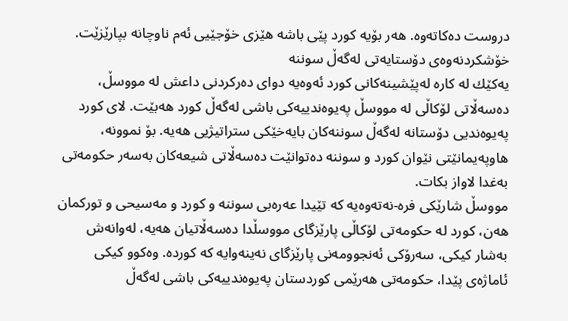دروست دەكاتەوە. هەر بۆیە كورد پێی باشە هێزی خۆجێیی ئەم ناوچانە بپارێزێت.
خۆشكردنەوەی دۆستایەتی لەگەڵ سوننە
یەكێك لە كارە لەپێشینەكانی كورد ئەوەیە دوای دەركردنی داعش لە مووسڵ، دەسەڵاتی لۆكاڵی لە مووسڵ پەیوەندییەكی باشی لەگەڵ كورد هەبێت. لای كورد پەیوەندیی دۆستانە لەگەڵ سوننەكان بایەخێكی ستراتیژیی هەیە. بۆ نموونە، هاوپەیمانێتی نێوان كورد و سوننە دەتوانێت دەسەڵاتی شیعەكان بەسەر حكومەتی بەغدا لاواز بكات.
مووسڵ شارێكی فرە-نەتەوەیە كە تێیدا عەرەبی سوننە و كورد و مەسیحی و توركمان هەن، كورد لە حكومەتی لۆكاڵی پارێزگای مووسڵدا دەسەڵاتیان هەیە، لەوانەش بەشار كیكی، سەرۆكی ئەنجوومەنی پارێزگای نەینەوایە كە كوردە. وەكوو كیكی ئاماژەی پێدا، حكومەتی هەرێمی كوردستان پەیوەندییەكی باشی لەگەڵ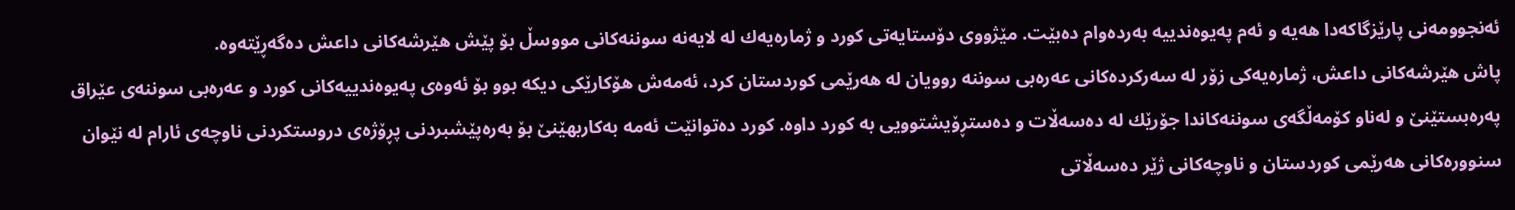ئەنجوومەنی پارێزگاكەدا هەیە و ئەم پەیوەندییە بەردەوام دەبێت. مێژووی دۆستایەتی كورد و ژمارەیەك لە لایەنە سوننەكانی مووسڵ بۆ پێش هێرشەكانی داعش دەگەڕێتەوە.
پاش هێرشەكانی داعش، ژمارەیەكی زۆر لە سەركردەكانی عەرەبی سوننە روویان لە هەرێمی كوردستان كرد، ئەمەش هۆكارێكی دیكە بوو بۆ ئەوەی پەیوەندییەكانی كورد و عەرەبی سوننەی عێراق پەرەبستێنێ و لەناو كۆمەڵگەی سوننەكاندا جۆرێك لە دەسەڵات و دەستڕۆیشتوویی بە كورد داوە. كورد دەتوانێت ئەمە بەكاربهێنێ بۆ بەرەپێشبردنی پڕۆژەی دروستكردنی ناوچەی ئارام لە نێوان سنوورەكانی هەرێمی كوردستان و ناوچەكانی ژێر دەسەڵاتی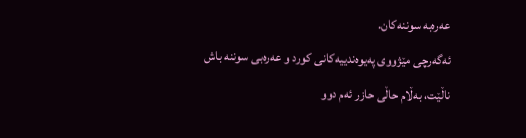عەرەبە سوننەكان.
ئەگەرچی مێژووی پەیوەندییەكانی كورد و عەرەبی سوننە باش ناڵێت، بەڵام حاڵی حازر ئەم دوو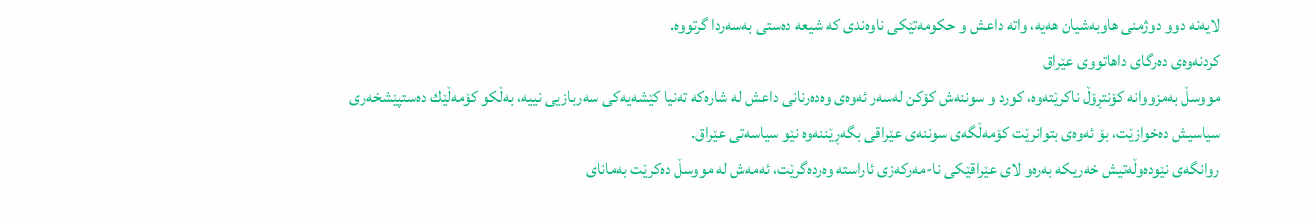لایەنە دوو دوژمنی هاوبەشیان هەیە، واتە داعش و حكومەتێكی ناوەندی كە شیعە دەستی بەسەردا گرتووە.
كردنەوەی دەرگای داهاتووی عێراق
مووسڵ بەمزووانە كۆنتڕۆڵ ناكرێتەوە، كورد و سوننەش كۆكن لەسەر ئەوەی وەدەرنانی داعش لە شارەكە تەنیا كێشەیەكی سەربازیی نییە، بەڵكو كۆمەڵێك دەستپێشخەری سیاسیش دەخوازێت، بۆ ئەوەی بتوانرێت كۆمەڵگەی سوننەی عێراقی بگەڕێننەوە نێو سیاسەتی عێراق.
روانگەی نێودەوڵەتیش خەریكە بەرەو لای عێراقێكی نا-مەركەزی ئاراستە وەردەگرێت، ئەمەش لە مووسڵ دەكرێت بەمانای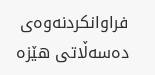فراوانكردنەوەی دەسەڵاتی هێزە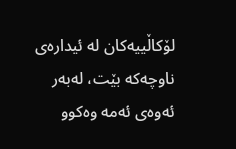لۆكاڵییەكان لە ئیدارەی ناوچەكە بێت، لەبەر ئەوەی ئەمە وەكوو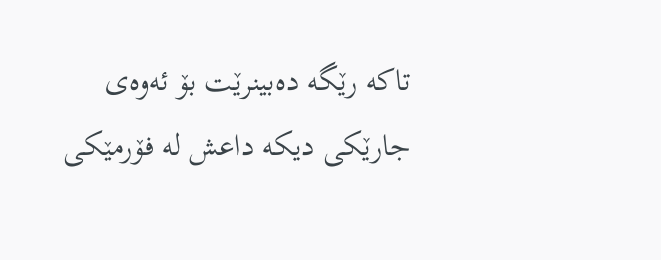تاكە رێگە دەبینرێت بۆ ئەوەی جارێكی دیكە داعش لە فۆرمێكی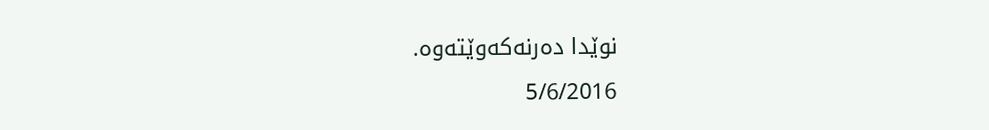نوێدا دەرنەكەوێتەوە.
5/6/2016